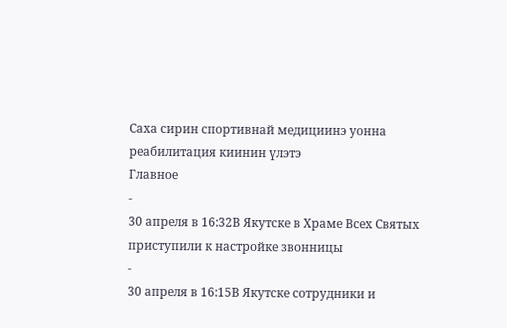Саха сирин спортивнай медициинэ уонна реабилитация киинин үлэтэ
Главное
-
30 апреля в 16:32В Якутске в Храме Всех Святых приступили к настройке звонницы
-
30 апреля в 16:15В Якутске сотрудники и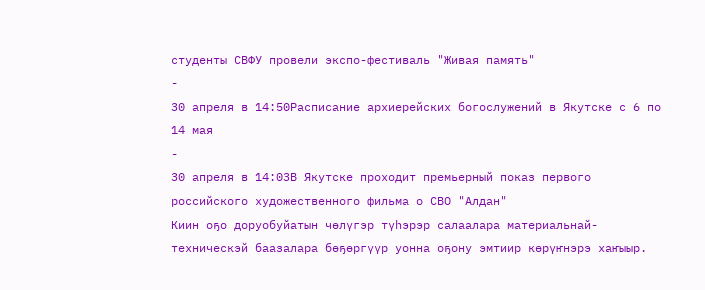студенты СВФУ провели экспо-фестиваль "Живая память"
-
30 апреля в 14:50Расписание архиерейских богослужений в Якутске с 6 по 14 мая
-
30 апреля в 14:03В Якутске проходит премьерный показ первого российского художественного фильма о СВО "Алдан"
Киин оҕо доруобуйатын чөлүгэр түһэрэр салаалара материальнай-техническэй баазалара бөҕөргүүр уонна оҕону эмтиир көрүҥнэрэ хаҥыыр.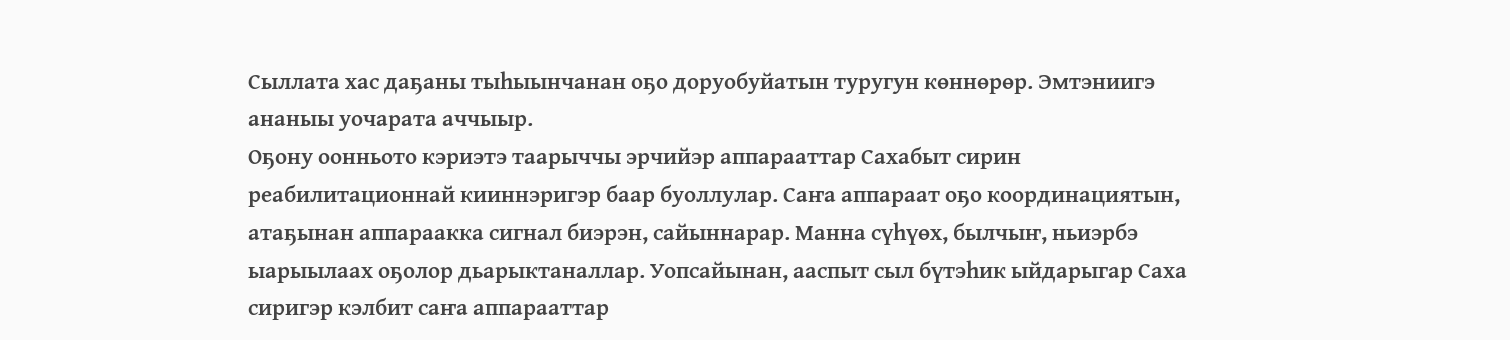Сыллата хас даҕаны тыһыынчанан оҕо доруобуйатын туругун көннөрөр. Эмтэниигэ ананыы уочарата аччыыр.
Оҕону оонньото кэриэтэ таарыччы эрчийэр аппарааттар Сахабыт сирин реабилитационнай кииннэригэр баар буоллулар. Саҥа аппараат оҕо координациятын, атаҕынан аппараакка сигнал биэрэн, сайыннарар. Манна сүһүөх, былчыҥ, ньиэрбэ ыарыылаах оҕолор дьарыктаналлар. Уопсайынан, ааспыт сыл бүтэһик ыйдарыгар Саха сиригэр кэлбит саҥа аппарааттар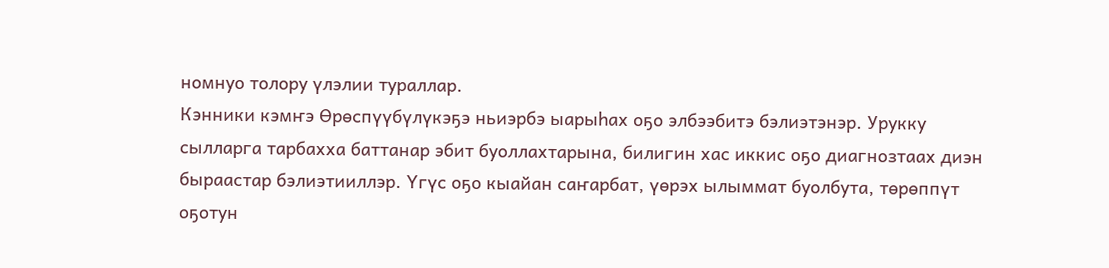номнуо толору үлэлии тураллар.
Кэнники кэмҥэ Өрөспүүбүлүкэҕэ ньиэрбэ ыарыһах оҕо элбээбитэ бэлиэтэнэр. Урукку сылларга тарбахха баттанар эбит буоллахтарына, билигин хас иккис оҕо диагнозтаах диэн быраастар бэлиэтииллэр. Үгүс оҕо кыайан саҥарбат, үөрэх ылыммат буолбута, төрөппүт оҕотун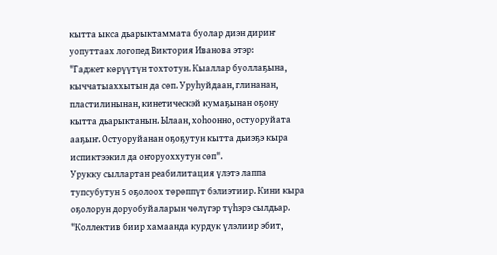кытта ыкса дьарыктаммата буолар диэн дириҥ уопуттаах логопед Виктория Иванова этэр:
"Гаджет көрүүтүн тохтотун. Кыаллар буоллаҕына, кыччатыаххытын да сөп. Уруһуйдаан, глинанан, пластилинынан, кинетическэй кумаҕынан оҕону кытта дьарыктанын. Ылаан, хоһоонно, остуоруйата ааҕыҥ. Остуоруйанан оҕоҕутун кытта дьиэҕэ кыра испиктээкил да оҥоруоххутун сөп".
Урукку сыллартан реабилитация үлэтэ лаппа тупсубутун 5 оҕолоох төрөппүт бэлиэтиир. Кини кыра оҕолорун доруобуйаларын чөлүгэр түһэрэ сылдьар.
"Коллектив биир хамаанда курдук үлэлиир эбит,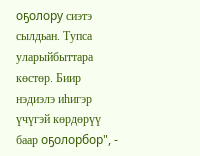оҕолору сиэтэ сылдьан. Тупса уларыйбыттара көстөр. Биир нэдиэлэ иһигэр үчүгэй көрдөрүү баар оҕолорбор", -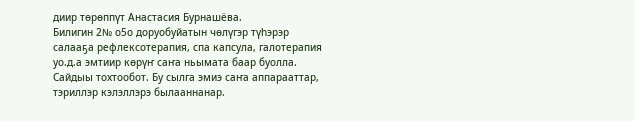диир төрөппүт Анастасия Бурнашёва.
Билигин 2№ о5о доруобуйатын чөлүгэр түһэрэр салааҕа рефлексотерапия, спа капсула, галотерапия уо.д.а эмтиир көрүҥ саҥа ньымата баар буолла. Сайдыы тохтообот. Бу сылга эмиэ саҥа аппарааттар, тэриллэр кэлэллэрэ былааннанар.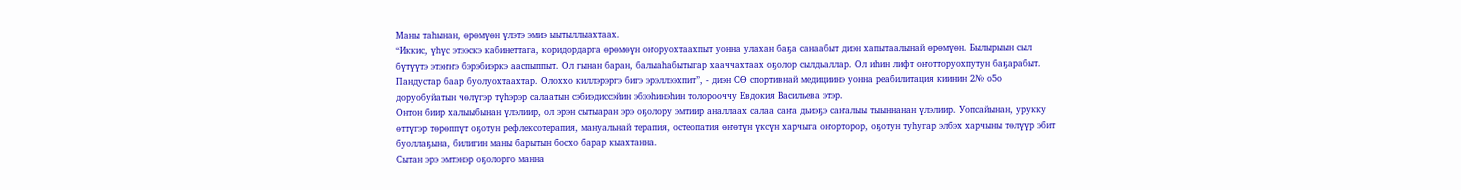Маны таһынан, өрөмүөн үлэтэ эмиэ ыытыллыахтаах.
“Иккис, үһүс этээскэ кабинеттага, коридордарга өрөмөүн оҥоруохтаахпыт уонна улахан баҕа санаабыт диэн хапытаалынай өрөмүөн. Былырыын сыл бүтүүтэ этэҥҥэ бэрэбиэркэ ааспыппыт. Ол гынан баран, балыаһабытыгар хааччахтаах оҕолор сылдьаллар. Ол иһин лифт оҥотторуохпутун баҕарабыт. Пандустар баар буолуохтаахтар. Олоххо киллэрэргэ бигэ эрэллээхпит”, - диэн СӨ спортивнай медициинэ уонна реабилитация киинин 2№ о5о доруобуйатын чөлүгэр түһэрэр салаатын сэбиэдиссэйин эбээһинэһин толорооччу Евдокия Васильева этэр.
Онтон биир халыыбынан үлэлиир, ол эрэн сытыаран эрэ оҕолору эмтиир аналлаах салаа саҥа дьиэҕэ саҥалыы тыыннанан үлэлиир. Уопсайынан, урукку өттүгэр төрөппүт оҕотун рефлексотерапия, мануальнай терапия, остеопатия өҥөтүн үксүн харчыга оҥорторор, оҕотун туһугар элбэх харчыны төлүүр эбит буоллаҕына, билигин маны барытын босхо барар кыахтанна.
Сытан эрэ эмтэнэр оҕолорго манна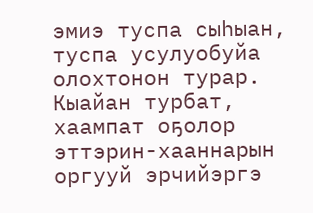эмиэ туспа сыһыан, туспа усулуобуйа олохтонон турар. Кыайан турбат, хаампат оҕолор эттэрин-хааннарын оргууй эрчийэргэ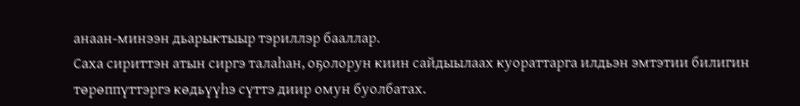анаан-минээн дьарыктыыр тэриллэр бааллар.
Саха сириттэн атын сиргэ талаһан, оҕолорун киин сайдыылаах куораттарга илдьэн эмтэтии билигин төрөппүттэргэ көдьүүһэ сүттэ диир омун буолбатах.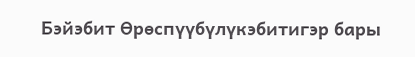Бэйэбит Өрөспүүбүлүкэбитигэр бары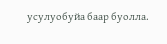усулуобуйа баар буолла.